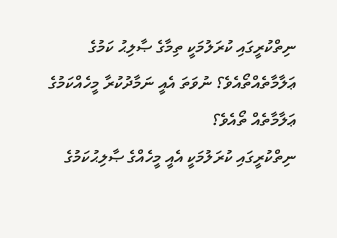ނިތްކުރީގައި ކުރަލުމަކީ ތިމާގެ ޞާލިޙު ކަމުގެ ޢަލާމާތެއްތޯއެވެ؟ ނުވަތަ އެއީ ނަމާދުކުރާ މީހެއްކަމުގެ ޢަލާމާތެއް ތޯއެވެ؟
ނިތްކުރީގައި ކުރަލުމަކީ އެއީ މީހެއްގެ ޞާލިޙުކަމުގެ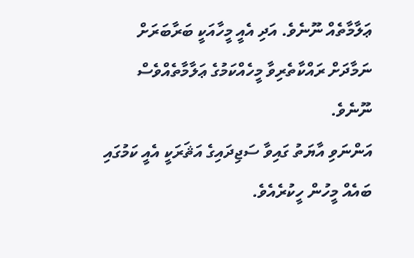ޢަލާމާތެއް ނޫނެވެ. އަދި އެއީ މީހާއަކީ ބަރާބަރަށް ނަމާދަށް ރައްކާތެރިވާ މީހެއްކަމުގެ ޢަލާމާތެއްވެސް ނޫނެވެ.
އަންނަވި އާޔަތު ގައިވާ ސަޖިދައިގެ އަޘަރަކީ އެއީ ކަމުގައި ބައެއް މީހުން ހީކުރެއެވެ.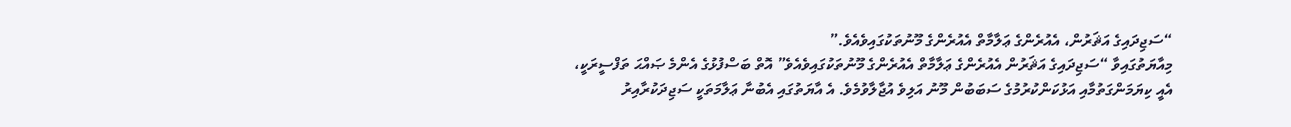“ސަޖިދައިގެ އަޘަރުން، އެއުރެންގެ ޢަލާމާތް އެއުރެންގެ މޫނުތަކުގައިވެއެވެ.”
މިއާޔަތުގައިވާ “ސަޖިދައިގެ އަޘަރުން އެއުރެންގެ ޢަލާމާތް އެއުރެންގެ މޫނުތަކުގައިވެއެވެ” އޮތް ބަސްފުޅުގެ އެންމެ ޞައްޙަ ތަފްސީރަކީ، އެއީ ކިޔަމަންގަތުމާއި އަޅުކަންކުރުމުގެ ސަބަބުން މޫނު އަލިވެ އުޖާލާވުމެވެ. އެ އާޔަތުގައި އެބުނާ ޢަލާމަތަކީ ސަޖިދަކުރާއިރު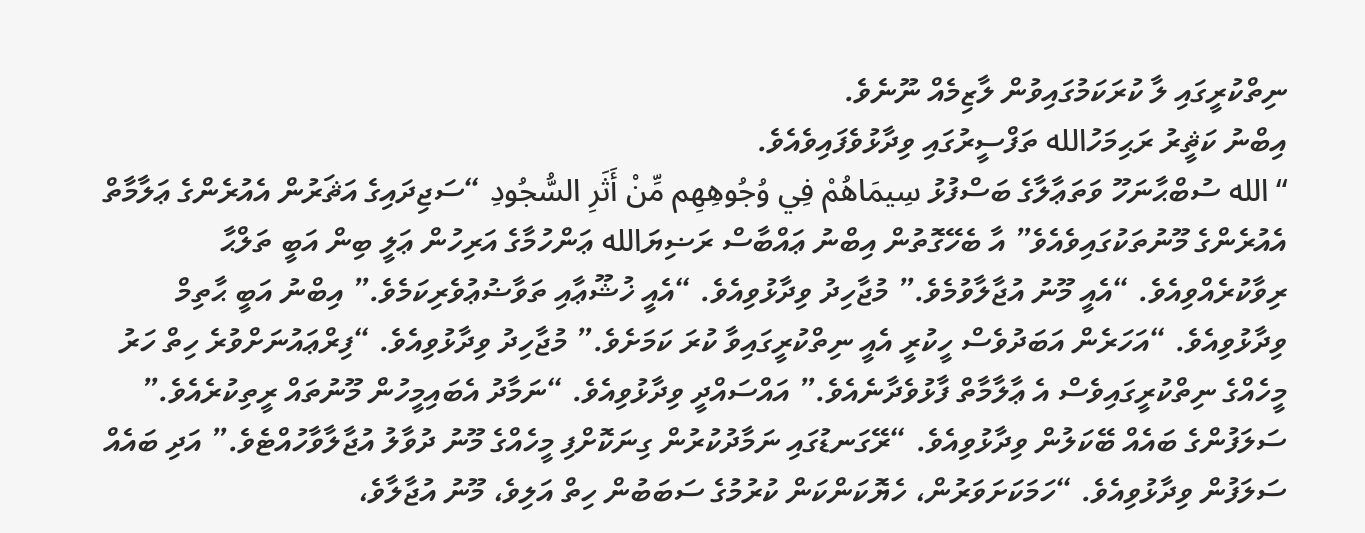ނިތްކުރީގައި ލާ ކުރަކަމުގައިވުން ލާޒިމެއް ނޫނެވެ.
އިބްނު ކަޘީރު ރަޙިމަހުالله ތަފްސީރުގައި ވިދާޅުވެފައިވެއެވެ.
“الله ސުބްޙާނަހޫ ވަތަޢާލާގެ ބަސްފުޅު سِيمَاهُمْ فِي وُجُوهِهِم مِّنْ أَثَرِ السُّجُودِ “ސަޖިދައިގެ އަޘަރުން އެއުރެންގެ ޢަލާމާތް އެއުރެންގެ މޫނުތަކުގައިވެއެވެ” އާ ބެހޭގޮތުން އިބްނު ޢައްބާސް ރަޟިޔަالله ޢަންހުމާގެ އަރިހުން ޢަލީ ބިން އަބީ ތަލްޙާ ރިވާކުރެއްވިއެވެ. “އެއީ މޫނު އުޖާލާވުމެވެ.” މުޖާހިދު ވިދާޅުވިއެވެ. “އެއީ ޚުޝޫޢާއި ތަވާޟުޢުވެރިކަމެވެ.” އިބްނު އަބީ ޙާތިމް ވިދާޅުވިއެވެ. “އަހަރެން އަބަދުވެސް ހީކުރީ އެއީ ނިތްކުރީގައިވާ ކުރަ ކަމަށެވެ.” މުޖާހިދު ވިދާޅުވިއެވެ. “ފިރްޢައުނަށްވުރެ ހިތް ހަރު މީހެއްގެ ނިތްކުރީގައިވެސް އެ ޢާލާމާތް ފާޅުވެދާނެއެވެ.” އައްސައްދީ ވިދާޅުވިއެވެ. “ނަމާދު އެބައިމީހުން މޫނުތައް ރީތިކުރެއެވެ.” ސަލަފުންގެ ބައެއް ބޭކަލުން ވިދާޅުވިއެވެ. “ރޭގަނޑުގައި ނަމާދުކުރުން ގިނަކޮށްފި މީހެއްގެ މޫނު ދުވާލު އުޖާލާވާހުއްޓެވެ.” އަދި ބައެއް ސަލަފުން ވިދާޅުވިއެވެ. “ހަމަކަށަވަރުން، ހެޔޮކަންކަން ކުރުމުގެ ސަބަބުން ހިތް އަލިވެ، މޫނު އުޖާލާވެ،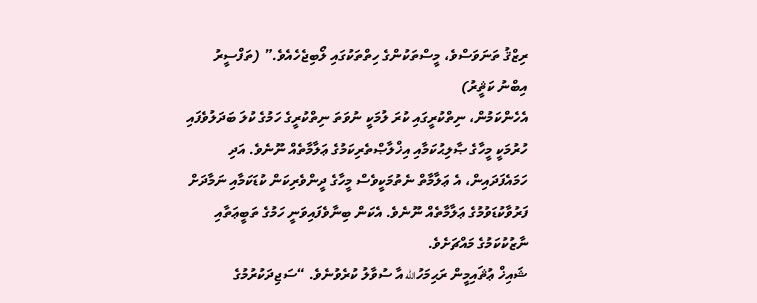ރިޒްޤު ތަނަވަސްވެ، މީސްތަކުންގެ ހިތްތަކުގައި ލޯބިޖެހެއެވެ.” (ތަފްސީރު އިބްނު ކަޘީރު)
އެހެންކަމުން، ނިތްކުރީގައި ކުރަ ލުމަކީ ނުވަތަ ނިތްކުރީގެ ހަމުގެ ކުލަ ބަދަލުވެފައި ހުރުމަކީ މީހާގެ ޞާލިޙުކަމާއި އިޚްލާޞްތެރިކަމުގެ ޢަލާމާތެއް ނޫނެވެ. އަދި ހަމައެފަދައިން، އެ ޢަލާމާތް ނެތުމަކީވެސް މީހާގެ ދީންވެރިކަން ކުޑަކަމާއި ނަމާދަށް ފަރުވާކުޑަވުމުގެ ޢަލާމާތެއް ނޫނެވެ. އެކަން ބިނާވެފައިވަނީ ހަމުގެ ތަބީޢަތާއި ނާޒުކުކަމުގެ މައްޗަށެވެ.
ޝައިޚް ޢުޘައިމީން ރަޙިމަހުالله އާ ސުވާލު ކުރެވުނެވެ. “ސަޖިދަކުރުމުގެ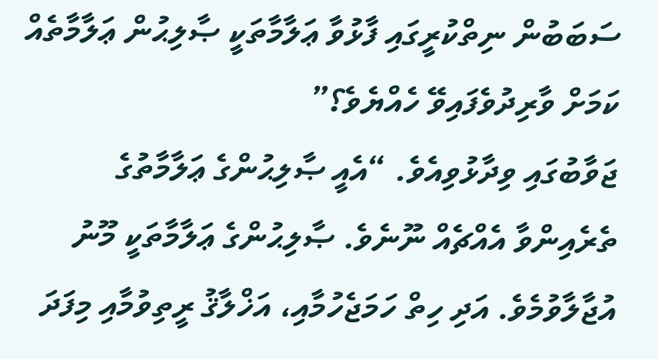ސަބަބުން ނިތްކުރީގައި ފާޅުވާ ޢަލާމާތަކީ ޞާލިޙުން ޢަލާމާތެއް ކަމަށް ވާރިދުވެފައިވޭ ހެއްޔެވެ؟”
ޖަވާބުގައި ވިދާޅުވިއެވެ. “އެއީ ޞާލިޙުންގެ ޢަލާމާތުގެ ތެރެއިންވާ އެއްޗެއް ނޫނެވެ. ޞާލިޙުންގެ ޢަލާމާތަކީ މޫނު އުޖާލާވުމެވެ. އަދި ހިތް ހަމަޖެހުމާއި، އަޚްލާޤު ރީތިވުމާއި މިފަދަ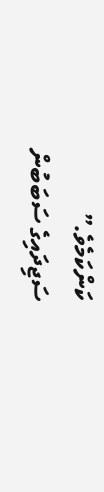ކަންކަމެވެ.”
ސަޖިދައިގެ ސަބަބުން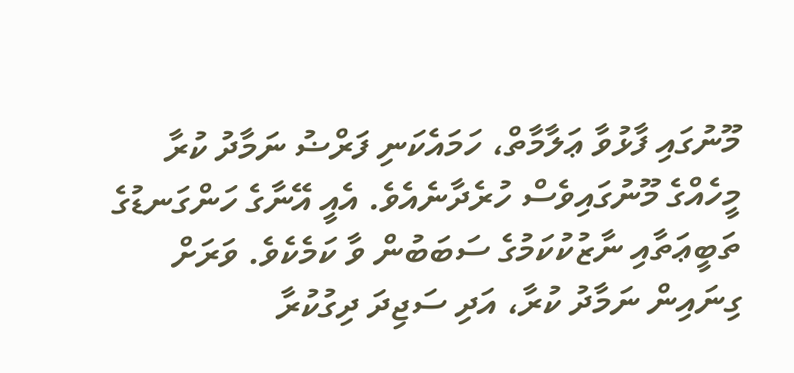މޫނުގައި ފާޅުވާ ޢަލާމާތް، ހަމައެކަނި ފަރްޟު ނަމާދު ކުރާ މީހެއްގެ މޫނުގައިވެސް ހުރެދާނެއެވެ. އެއީ އޭނާގެ ހަންގަނޑުގެ ތަބީޢަތާއި ނާޒުކުކަމުގެ ސަބަބުން ވާ ކަމެކެވެ. ވަރަށް ގިނައިން ނަމާދު ކުރާ، އަދި ސަޖިދަ ދިގުކުރާ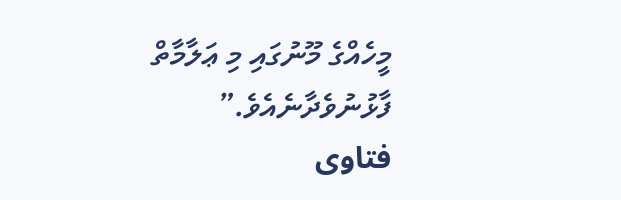މީހެއްގެ މޫނުގައި މި ޢަލާމާތް ފާޅުނުވެދާނެއެވެ.” فتاوى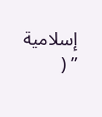إسلامية ” (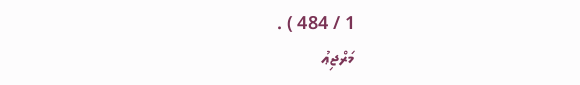1 / 484 ) .
މަރްޖިޢު